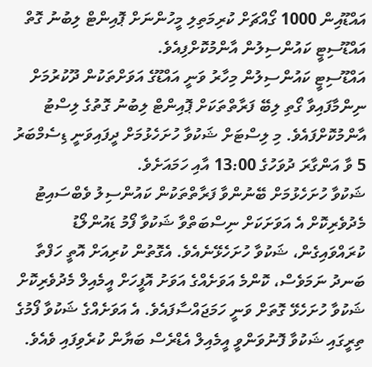އައްޑޫއިން 1000 ގޯއްޗަށް ކުރިމަތިލި މީހުންނަށް ޕޮއިންޓް ލިބުނު ގޮތް އައްޑޫސިޓީ ކައުންސިލުން އާންމުކޮށްފިއެވެ.
އައްޑޫސިޓީ ކައުންސިލުން މިހާރު ވަނީ އައްޑޫގެ އަވަށްތަކުން ދޫކުރުމަށް ނިންމާފައިވާ ގޯތި ލިބޭ ފަރާތްތަކަށް ޕޮއިންޓް ލިބުނު ގޮތުގެ ލިސްޓު އާންމުކޮށްފައެވެ. މި ލިސްޓަށް ޝަކުވާ ހުށަހެޅުމަށް ދީފައިވަނީ ޑިސެމްބަރު 5 ވާ އަންގާރަ ދުވަހުގެ 13:00 އާއި ހަމައަށެވެ.
ޝަކުވާ ހުށަހެޅުމަށް ބޭނުންވާ ފަރާތްތަކުން ކައުންސިލު ވެބްސައިޓު މެދުވެރިކޮށް އެ އަވަށަކަށް ނިސްބަތްވާ ޝަކުވާ ފޯމު ޑައުންލޯޑު ކުރައްވައިގެން، ޝަކުވާ ހުށަހެޅޭނެއެވެ. އެގޮތުން ކުރިއަށް އޮތީ ހަފްތާ ބަނދު ނަމަވެސް، ކޮންމެ އަވަށެއްގެ އަވަށު އޮފީހަށް އީމެއިލް މެދުވެރިކޮށް ޝަކުވާ ހުށަހެޅޭ ގޮތަށް ވަނީ ހަމަޖައްސާފައެވެ. އެ އަވަށެއްގެ ޝަކުވާ ފޯމުގެ ތިރީގައި ޝަކުވާ ފޮނުވަންވީ އީމެއިލް އެޑްރެސް ބަޔާން ކުރެވިފައި ވެއެވެ.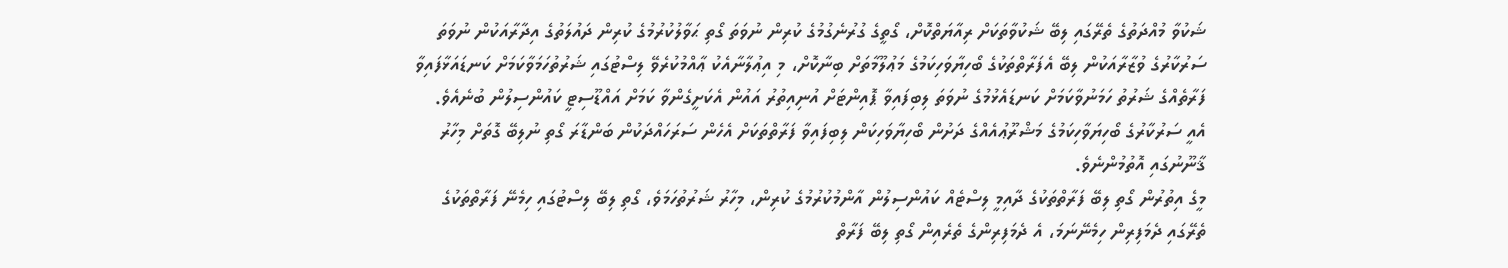ޝަކުވާ މުއްދަތުގެ ތެރޭގައި ލިބޭ ޝަކުވާތަކަށް ރިއާޔަތްކޮށް، ގޯތީގެ ގުރުނެގުމުގެ ކުރިން ނުވަތަ ގޯތި ޙަވާލުކުރުމުގެ ކުރިން ދައުލަތުގެ އިދާރާއަކުން ނުވަތަ ސަރުކާރުގެ ވުޒާރާއަކުން ލިބޭ އެފަރާތްތަކުގެ ބޯހިޔާވަހިކަމުގެ މަޢުލޫމާތަށް ބިނާކޮށް، މި އިޢުލާނާއެކު ޢާއްމުކުރެވޭ ލިސްޓުގައި ޝަރުތުހަމަވާކަމަށް ކަނޑައަޅާފައިވާ ފަރާތެއްގެ ޝަރުތު ހަމަނުވާކަމަށް ކަނޑައެޅުމުގެ ނުވަތަ ލިބިފައިވާ ޕޮއިންޓަށް އުނިއިތުރު އައުން އެކަށީގެންވާ ކަމަށް އައްޑޫސިޓީ ކައުންސިލުން ބުނެއެވެ.
އެއީ ސަރުކާރުގެ ބޯހިޔަވާހިކަމުގެ މަޝްރޫޢުއެއްގެ ދަށުން ބޯހިޔާވަހިކަން ލިބިފައިވާ ފަރާތްތަކަށް އެހެން ސަރަހައްދަކުން ބަންޑާރަ ގޯތި ނުލިބޭ ގޮތަށް މިހާރު ޤާނޫނުގައި އޮތުމުންނެވެ.
މީގެ އިތުރުން ގޯތި ލިބޭ ފަރާތްތަކުގެ ދާއިމީ ލިސްޓެއް ކައުންސިލުން އާންމުކުރުމުގެ ކުރިން، މިހާރު ޝަރުތުހަމަވެ، ގޯތި ލިބޭ ލިސްޓުގައި ހިމެނޭ ފަރާތްތަކުގެ ތެރޭގައި ދެމަފިރިން ހިމެނޭނަމަ، އެ ދެމަފިރިންގެ ތެރެއިން ގޯތި ލިބޭ ފަރާތް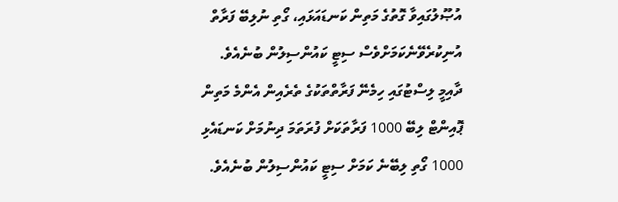އުޞޫލުގައިވާ ގޮތުގެ މަތިން ކަނޑައަޅައި، ގޯތި ނުލިބޭ ފަރާތް އުނިކުރެވޭނެކަމަށްވެސް ސިޓީ ކައުންސިލުން ބުނެއެވެ.
ދާއިމީ ލިސްޓުގައި ހިމެނޭ ފަރާތްތަކުގެ ތެރެއިން އެންމެ މަތިން ޕޮއިންޓް ލިބޭ 1000 ފަރާތަކަށް ފުރަތަމަ ދިނުމަށް ކަނޑައެޅި 1000 ގޯތި ލިބޭނެ ކަމަށް ސިޓީ ކައުންސިލުން ބުނެއެވެ.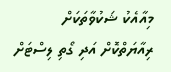މިއާއެކު ޝަކުވާތަކަށް ރިއާޔަތްކޮށް އަދި ގޯތި ލިސްޓަށް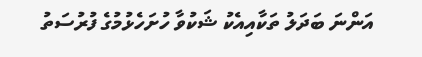އަންނަ ބަދަލު ތަކާއިއެކު ޝަކުވާ ހުށަހެޅުމުގެ ފުރުސަތު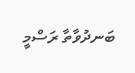ބަނދުވާތާ ރަސްމީ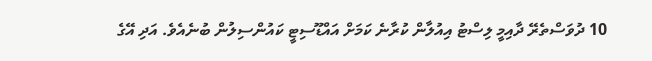10 ދުވަސްތެރޭ ދާއިމީ ލިސްޓު އިއުލާން ކުރާނެ ކަމަށް އައްޑޫސިޓީ ކައުންސިލުން ބުނެއެވެ. އަދި އޭގެ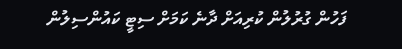ފަހުން ގުރުލުން ކުރިއަށް ދާނެ ކަމަށް ސިޓީ ކައުންސިލުން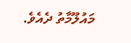މައުލޫމާތު ދެއެވެ.